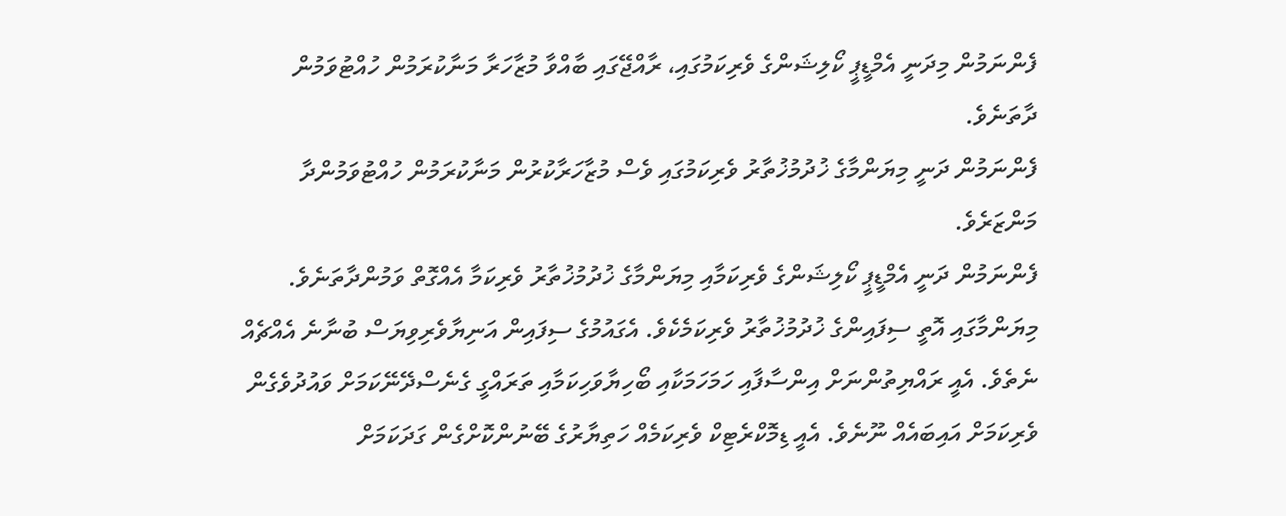ފެންނަމުން މިދަނީ އެމްޑީޕީ ކޯލިޝަންގެ ވެރިކަމުގައި، ރާއްޖޭގައި ބާއްވާ މުޒާހަރާ މަނާކުރަމުން ހުއްޓުވަމުން ދާތަނެވެ.
ފެންނަމުން ދަނީ މިޔަންމާގެ ޚުދުމުޚުތާރު ވެރިކަމުގައި ވެސް މުޒާހަރާކުރުން މަނާކުރަމުން ހުއްޓުވަމުންދާ މަންޒަރެވެ.
ފެންނަމުން ދަނީ އެމްޑީޕީ ކޯލިޝަންގެ ވެރިކަމާއި މިޔަންމާގެ ޚުދުމުޚުތާރު ވެރިކަމާ އެއްގޮތް ވަމުންދާތަނެވެ.
މިޔަންމާގައި އޮތީ ސިފައިންގެ ޚުދުމުޚުތާރު ވެރިކަމެކެވެ. އެގައުމުގެ ސިފައިން އަނިޔާވެރިވިޔަސް ބުނާނެ އެއްޗެއް ނެތެވެ. އެއީ ރައްޔިތުންނަށް އިންސާފާއި ހަމަހަމަކާއި ބޯހިޔާވަހިކަމާއި ތަރައްގީ ގެނެސްދޭނޭކަމަށް ވައުދުވެގެން ވެރިކަމަށް އައިބައެއް ނޫނެވެ. އެއީ ޑިމޮކްރެޓިކް ވެރިކަމެއް ހަތިޔާރުގެ ބޭނުންކޮށްގެން ގަދަކަމަށް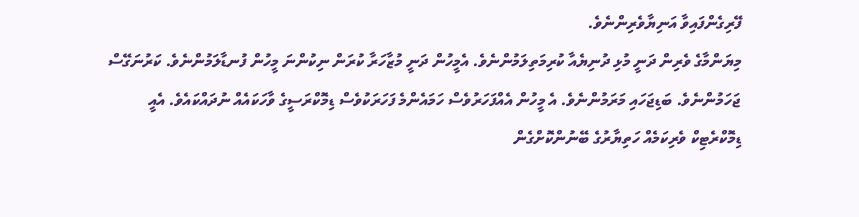ފޭރިގެންފައިވާ އަނިޔާވެރިންނެވެ.
މިޔަންމާގެ ވެރިން ދަނީ މުޅި ދުނިޔެއާ ކުރިމަތިލަމުންނެވެ. އެމީހުން ދަނީ މުޒާހަރާ ކުރަން ނިކުންނަ މީހުން ފުނޑާލަމުންނެވެ. ކަރުނަގޭސް ޖަހަމުންނެވެ. ބަޑިޖަހައި މަރަމުންނެވެ. އެ މީހުން އެއްފަހަރުވެސް ހަމައެންމެ ފަހަރަކުވެސް ޑިމޮކްރަސީގެ ވާހަކައެއް ނުދައްކައެވެ. އެއީ ޑިމޮކްރެޓިކް ވެރިކަމެއް ހަތިޔާރުގެ ބޭނުންކޮށްގެން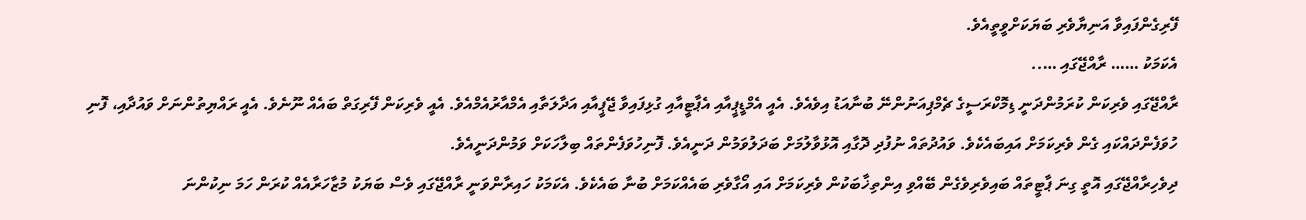ފޭރިގެންފައިވާ އަނިޔާވެރި ބަޔަކަށްވީތީއެވެ.
އެކަމަކު …… ރާއްޖޭގައި …..
ރާއްޖޭގައި ވެރިކަން ކުރަމުންދަނީ ޑިމޮކްރަސީގެ ޗެމްޕިއަނުންނޭ ބުނާއަޑު އިވެއެވެ. އެއީ އެމްޑީޕީއާއި އެޕާޓީއާއި ގުޅިފައިވާ ޖޭޕީއާއި އަދާލަތާއި އެމްއާރުއެމްއެވެ. އެއީ ވެރިކަން ފޭރިގަތް ބައެއް ނޫނެވެ. އެއީ ރައްޔިތުންނަށް ވައުދާއި، ފޮނި ހުވަފެންދައްކައި ގެން ވެރިކަމަށް އައިބައެކެވެ. ވައުދުތައް ނުފުދި ދޮގާއި އޮޅުވާލުމަށް ބަދަލުވަމުން ދަނީއެވެ. ފޮނިހުވަފެންތައް ބިލާހަކަށް ވަމުންދަނީއެވެ.
ދިވެހިރާއްޖޭގައި އޮތީ ގިނަ ޕާޓީތައް ބައިވެރިވެގެން ބޭއްވި އިންތިޚާބަކުން ވެރިކަމަށް އައި އޯގާވެރި ބައެއްކަމަށް ބުނާ ބައެކެވެ. އެކަމަކު ހައިރާންވަނީ ރާއްޖޭގައި ވެސް ބަޔަކު މުޒާހަރާއެއް ކުރަން ހަމަ ނިކުންނަ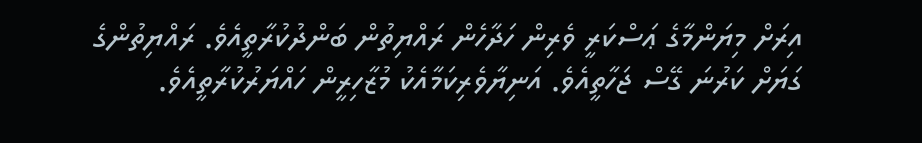އިރަށް މިޔަންމާގެ ޢަސްކަރީ ވެރިން ހަދާހެން ރައްޔިތުން ބަންދުކުރާތީއެވެ. ރައްޔިތުންގެ ގަޔަށް ކަރުނަ ގޭސް ޖަހާތީއެވެ. އަނިޔާވެރިކަމާއެކު މުޒާހިރީން ހައްޔަރުކުރާތީއެވެ.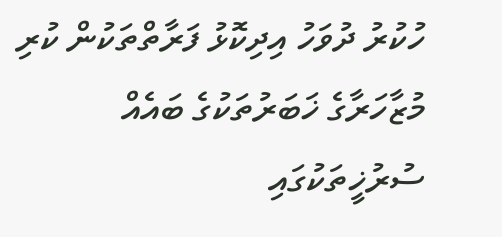ހުކުރު ދުވަހު އިދިކޮޅު ފަރާތްތަކުން ކުރި މުޒާހަރާގެ ޚަބަރުތަކުގެ ބައެއް ސުރުޚީތަކުގައި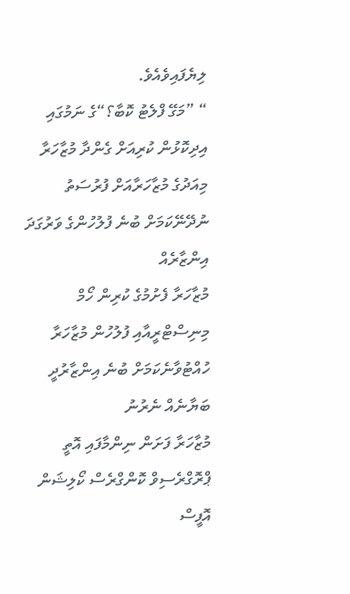ލިޔެފައިވެއެވެ.
“ ”މަގޭ ފްލެޓު ކޮބާ؟“ގެ ނަމުގައި އިދިކޮޅުން ކުރިއަށް ގެންދާ މުޒާހަރާ
މިއަދުގެ މުޒާހަރާއަށް ފުރުސަތު ނުދޭނޭކަމަށް ބުނެ ފުލުހުންގެ ވަރުގަދަ އިންޒާރެއް
މުޒާހަރާ ފެށުމުގެ ކުރިން ހޯމް މިނިސްޓްރީއާއި ފުލުހުން މުޒާހަރާ ހުއްޓުވާނެކަމަށް ބުނެ އިންޒާރުދީ ބަޔާނެއް ނެރުނު
މުޒާހަރާ ފަށަން ނިންމާފައި އޮތީ ޕްރޮގްރެސިވް ކޮންގްރެސް ކޯލިޝަން އޮފީސް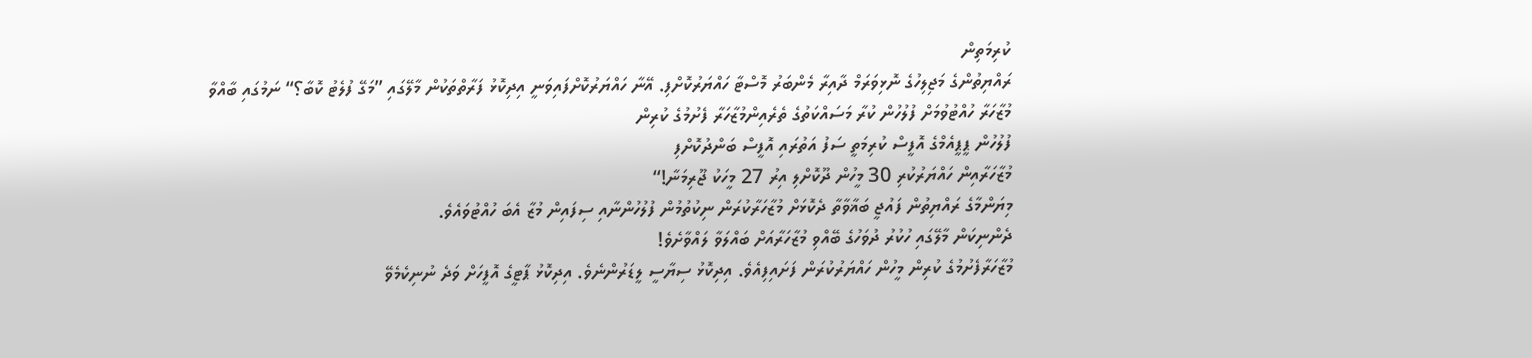ކުރިމަތިން
ރައްޔިތުންގެ މަޖިލިހުގެ ނޮޅިވަރަމް ދާއިރާ މެންބަރު މޮސްޓާ ހައްޔަރުކޮށްފި. އޭނާ ހައްޔަރުކޮށްފައިވަނީ އިދިކޮޅު ފަރާތްތަކުން މާލޭގައި ”މަގޭ ފުލެޓު ކޮބާ؟“ ނަމުގައި ބާއްވާ މުޒާހަރާ ހުއްޓުވުމަށް ފުލުހުން ކުރާ މަސައްކަތުގެ ތެރެއިންމުޒާހަރާ ފެށުމުގެ ކުރިން
ފުލުހުން ޕީޕީއެމްގެ އޮފީސް ކުރިމަތީ ސަފު އަތުރައި އޮފީސް ބަންދުކޮށްފި
މުޒާހަރާއިން ހައްޔަރުކުރި 30 މީހުން ދޫކޮށްލި އިރު 27 މީހަކު ޖޫރިމަނާ!“
މިޔަންމާގެ ރައްޔިތުން ފައުޖީ ބަޣާވާތާ ދެކޮޅަށް މުޒާހަރާކުރަން ނިކުތުމުން ފުލުހުންނާއި ސިފައިން މުޒާ އެބަ ހުއްޓުވައެވެ.
ދެންނިކަން މާލޭގައި ހުކުރު ދުވަހުގެ ބޭއްވި މުޒާހަރާއަށް ބައްލަވާ ލައްވާށެވެ!
މުޒާހަރާފެށުމުގެ ކުރިން މީހުން ހައްޔަރުކުރަން ފަށައިފިއެވެ. އިދިކޮޅު ސިޔާސީ ލީޑަރުންނެވެ. އިދިކޮޅު ޕާޓީގެ އޮފީހަށް ވަދެ ނުނިކެމެވޭ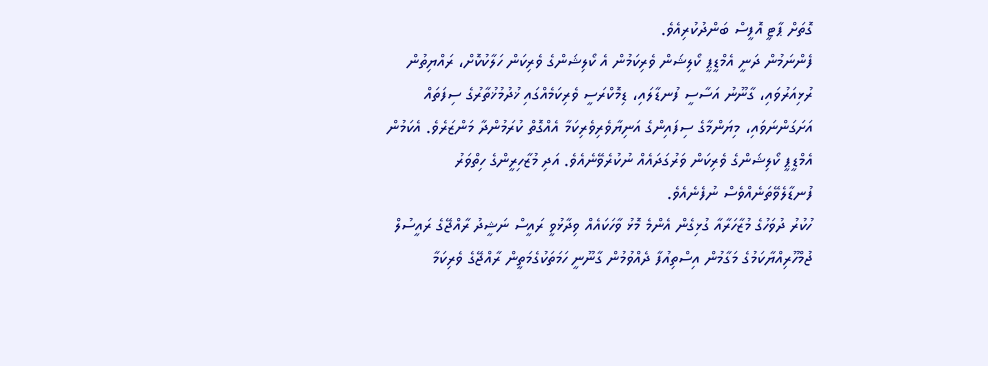ގޮތަށް ޕާޓީ އޮފީސް ބަންދުކުރިއެވެ.
ފެންނަމުން ދަނީ އެމްޑީޕީ ކޯލިޝަން ވެރިކަމުން އެ ކޯލިޝަންގެ ވެރިކަން ހަލާކުކޮށް، ރައްޔިތުން ރުޅިއަރުވައި، ގާނޫނު އަސާސީ ފުނޑާލައި، ޑިމޮކްރަސީ ވެރިކަމެއްގައި ޚުދުމުޚުތާރުގެ ސިފަތައް އަށަގަންނަވައި، މިޔަންމާގެ ސިފައިންގެ އަނިޔާވެރިވެރިކަމާ އެއްގޮތް ކުރަމުންދާ މަންޒަރެވެ. އެކަމުން އެމްޑީޕީ ކޯލިޝަންގެ ވެރިކަން ވަރުގަދައެއް ނުކުރެވޭނެއެވެ. އަދި މުޒާހިރީންގެ ހިތްވަރު ފުނޑާލެވޭތަނެއްވެސް ނުފެނެއެވެ.
ހުކުރު ދުވަހުގެ މުޒާހަރާއާ ގުޅިގެން އެންމެ މޮޅު ވާހަކައެއް ވިދާޅުވީ ރައީސް ނަޝީދު ރާއްޖޭގެ ރައީސުލް ޖުމްހޫރިއްޔާކަމުގެ މަގާމުން އިސްތިއުފާ ދެއްވުމުން ގާނޫނީ ހަމަތަކުގެމަތީން ރާއްޖޭގެ ވެރިކަމާ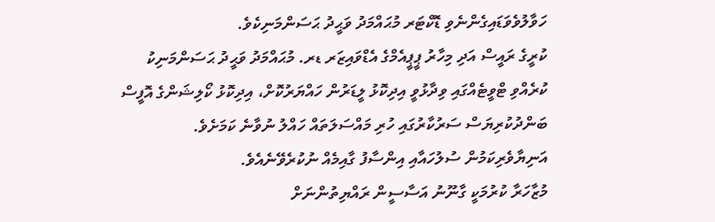ހަވާލުވެވަޑައިގެންނެވި ޑޮކްޓަރ މުޙައްމަދު ވަޙީދު ޙަސަންމަނިކެވެ.
ކުރީގެ ރައީސް އަދި މިހާރު ޕީޕީއެމްގެ އެޑްވައިޒަރ ޑރ. މުޙައްމަދު ވަޙީދު ޙަސަންމަނިކު ކުރެއްވި ޓްވީޓެއްގައި ވިދާޅުވީ އިދިކޮޅު ލީޑަރުން ހައްޔަރުކޮށް، އިދިކޮޅު ކޯލިޝަންގެ އޮފީސް ބަންދުކުރިޔަސް ސަރުކާރުގައި ހުރި މައްސަލަތައް ހައްލު ނުވާނެ ކަމަށެވެ.
އަނިޔާވެރިކަމުން ސުލުހައާއި އިންސާފު ގާއިމެއް ނުކުރެވޭނެއެވެ.
މުޒާހަރާ ކުރުމަކީ ގާނޫނު އަސާސީން ރައްޔިތުންނަށް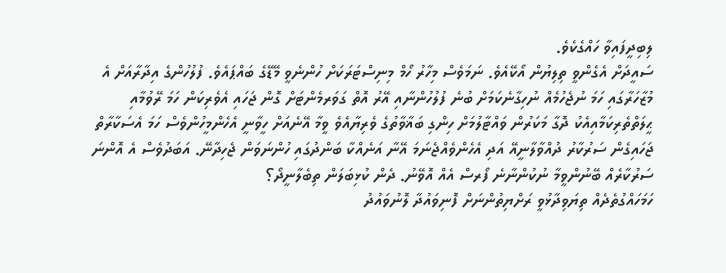ލިބިދީފައިވާ ހައްގެކެވެ.
ސައީދަށް އެގެންވީ ތިލިޔުން އޯކޭއެވެ. ނަމަވެސް މިހާރު ހޯމް މިނިސްޓަރަކަށް ހުންނެވީ މޭޑޭގެ ބައްޕައެވެ. ފުލުހުންގެ އިދާރާއަށް އެ މުޒާހަރާގައި ހަމަ ނުޖެހުމެއް ނުހިގާނެކަމަށް ބުނެ ފުލުހުންނާއި އޭރު އޮތް ގަވަރމެންޓަށް ގޮން ޖަހައި އެވެރިކަން ހަމަ ރޭވުމާއި ޙީލަތްތެރިކަމާއިއެކު ދޮގާ މަކަރުން ވައްޓާލުމަށް ހިންގި ބަޣާވާތުގެ ވެރިޔާއެވެ ވީމާ އޭނެއަށް ހީވާނީ އެހެންމީހުންވެސް ހަމަ އެސަކާރާތް ޖަހައިގެން ސަރުކާރު ދުއްވާލާނީއޭ އަދި އެހެންވެއްޖެނަމަ އޭނާ އަނެއްކާ ބަންދުގައި ހުންނަވަން ޖެހިދާނޭ. އަބަދުވެސް އެ އޮންނަ ސަރުކާރެއް ބޭނުންވީމާ ނުކުންނާނެ ފޯރސް އެއް އޮވޭނު. ދެން ކުޅިބަލަން ތިބެލާނީދޯ؟
ހަމަހައްގުތެދެއް ތިޔަވިދާޅުވީ ރަށްޔިތުންނަށް ފޮނިވައުދާ ލޮނުވައުދު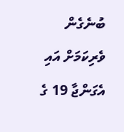ބުނެގެން ވެރިކަމަށް އައި އެގަންޖާ 19 ގެ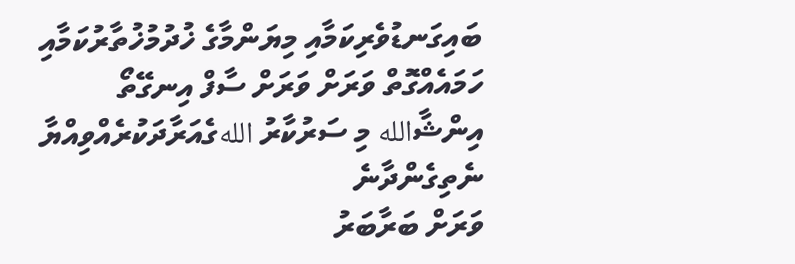ބައިގަނޑުވެރިކަމާއި މިޔަންމާގެ ޚުދުމުޚުތާރުކަމާއި ހަމައެއްގޮތް ވަރަށް ވަރަށް ސާފް އިނގޭތޯ
އިންޝާالله މި ސަރުކާރު اللهގެއަރާދަކުރެއްވިއްޔާ ނެތިގެންދާނެ
ވަރަށް ބަރާބަރު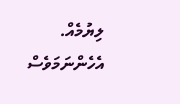ލިޔުމެއް. އެހެންނަމަވެސް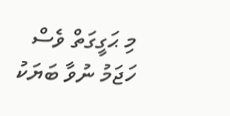މި ޙަގީގަތް ވެސް ހަޖަމު ނުވާ ބަޔަކު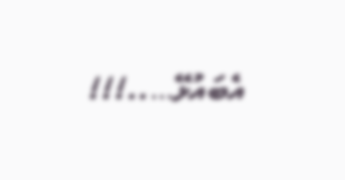އެބައުޅޭ…..!!!